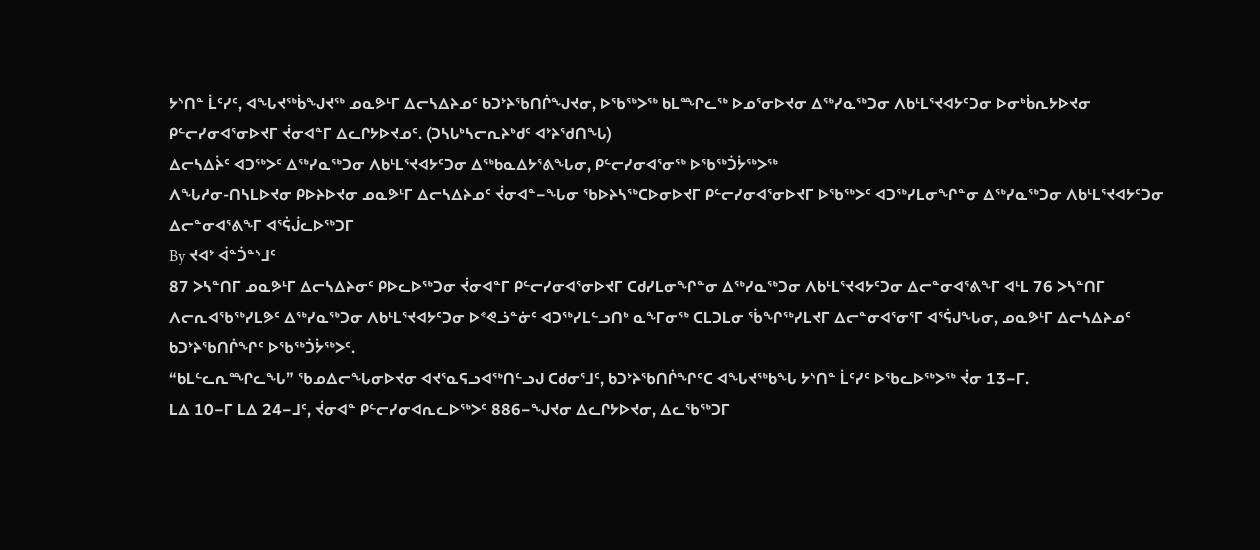ᔭᔅᑎᓐ ᒫᑦᓯᑦ, ᐊᖓᔪᖅᑳᖑᔪᖅ ᓄᓇᕗᒻᒥ ᐃᓕᓴᐃᔨᓄᑦ ᑲᑐᔾᔨᖃᑎᒌᖑᔪᓂ, ᐅᖃᖅᐳᖅ ᑲᒪᙱᓚᖅ ᐅᓄᕐᓂᐅᔪᓂ ᐃᖅᓯᓇᖅᑐᓂ ᐱᑲᒻᒪᕐᔪᐊᔭᑦᑐᓂ ᐅᓂᒃᑳᕆᔭᐅᔪᓂ ᑭᓪᓕᓯᓂᐊᕐᓂᐅᔪᒥ ᔫᓂᐊᓐᒥ ᐃᓚᒋᔭᐅᔪᓄᑦ. (ᑐᓴᒐᒃᓴᓕᕆᔨᒃᑯᑦ ᐊᔾᔨᖁᑎᖓ)
ᐃᓕᓴᐃᔩᑦ ᐊᑐᖅᐳᑦ ᐃᖅᓯᓇᖅᑐᓂ ᐱᑲᒻᒪᕐᔪᐊᔭᑦᑐᓂ ᐃᖅᑲᓇᐃᔭᕐᕕᖓᓂ, ᑭᓪᓕᓯᓂᐊᕐᓂᖅ ᐅᖃᖅᑑᔮᖅᐳᖅ
ᐱᖓᓱᓂ-ᑎᓴᒪᐅᔪᓂ ᑭᐅᔨᐅᔪᓂ ᓄᓇᕗᒻᒥ ᐃᓕᓴᐃᔨᓄᑦ ᔫᓂᐊᓐ−ᖓᓂ ᖃᐅᔨᓴᖅᑕᐅᓂᐅᔪᒥ ᑭᓪᓕᓯᓂᐊᕐᓂᐅᔪᒥ ᐅᖃᖅᐳᑦ ᐊᑐᖅᓯᒪᓂᖏᓐᓂ ᐃᖅᓯᓇᖅᑐᓂ ᐱᑲᒻᒪᕐᔪᐊᔭᑦᑐᓂ ᐃᓕᓐᓂᐊᕐᕕᖕᒥ ᐊᕐᕌᒎᓚᐅᖅᑐᒥ
By ᔪᐊᔾ ᐋᓐᑑᓐᔅᒧᑦ
87 ᐳᓴᓐᑎᒥ ᓄᓇᕗᒻᒥ ᐃᓕᓴᐃᔨᓂᑦ ᑭᐅᓚᐅᖅᑐᓂ ᔫᓂᐊᓐᒥ ᑭᓪᓕᓯᓂᐊᕐᓂᐅᔪᒥ ᑕᑯᓯᒪᓂᖏᓐᓂ ᐃᖅᓯᓇᖅᑐᓂ ᐱᑲᒻᒪᕐᔪᐊᔭᑦᑐᓂ ᐃᓕᓐᓂᐊᕐᕕᖕᒥ ᐊᒻᒪ 76 ᐳᓴᓐᑎᒥ ᐱᓕᕆᐊᖃᖅᓯᒪᕗᑦ ᐃᖅᓯᓇᖅᑐᓂ ᐱᑲᒻᒪᕐᔪᐊᔭᑦᑐᓂ ᐅᕝᕙᓘᓐᓃᑦ ᐊᑐᖅᓯᒪᓪᓗᑎᒃ ᓇᖕᒥᓂᖅ ᑕᒪᑐᒪᓂ ᖄᖏᖅᓯᒪᔪᒥ ᐃᓕᓐᓂᐊᕐᓂᕐᒥ ᐊᕐᕌᒍᖓᓂ, ᓄᓇᕗᒻᒥ ᐃᓕᓴᐃᔨᓄᑦ ᑲᑐᔾᔨᖃᑎᒌᖏᑦ ᐅᖃᖅᑑᔮᖅᐳᑦ.
“ᑲᒪᓪᓚᕆᙱᓚᖓ” ᖃᓄᐃᓕᖓᓂᐅᔪᓂ ᐊᔪᕐᓇᕋᓗᐊᖅᑎᓪᓗᒍ ᑕᑯᓂᕐᒧᑦ, ᑲᑐᔾᔨᖃᑎᒌᖏᑦᑕ ᐊᖓᔪᖅᑲᖓ ᔭᔅᑎᓐ ᒫᑦᓯᑦ ᐅᖃᓚᐅᖅᐳᖅ ᔫᓂ 13−ᒥ.
ᒪᐃ 10−ᒥ ᒪᐃ 24−ᒧᑦ, ᔫᓂᐊᓐ ᑭᓪᓕᓯᓂᐊᕆᓚᐅᖅᐳᑦ 886−ᖑᔪᓂ ᐃᓚᒋᔭᐅᔪᓂ, ᐃᓚᖃᖅᑐᒥ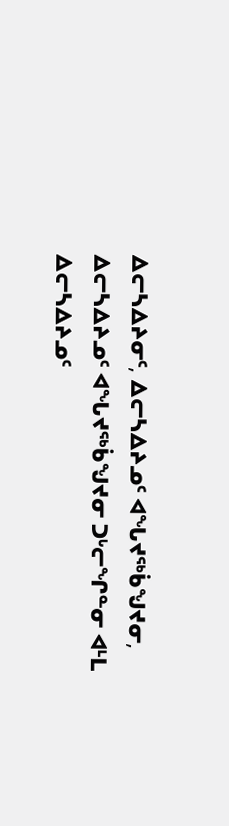ᐃᓕᓴᐃᔨᓂᑦ, ᐃᓕᓴᐃᔨᓄᑦ ᐊᖓᔪᖅᑳᖑᔪᓂ, ᐃᓕᓴᐃᔨᓄᑦ ᐊᖓᔪᖅᑳᖑᔪᓂ ᑐᒡᓕᖏᓐᓂ ᐊᒻᒪ ᐃᓕᓴᐃᔨᓄᑦ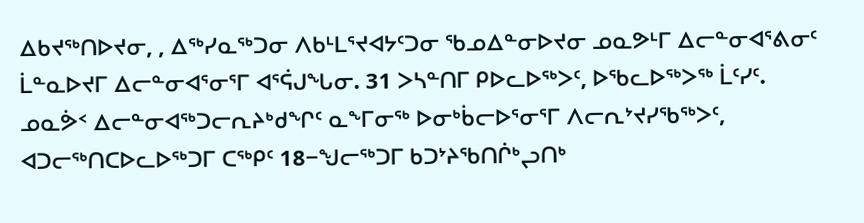ᐃᑲᔪᖅᑎᐅᔪᓂ, , ᐃᖅᓯᓇᖅᑐᓂ ᐱᑲᒻᒪᕐᔪᐊᔭᑦᑐᓂ ᖃᓄᐃᓐᓂᐅᔪᓂ ᓄᓇᕗᒻᒥ ᐃᓕᓐᓂᐊᕐᕕᓂᑦ ᒫᓐᓇᐅᔪᒥ ᐃᓕᓐᓂᐊᕐᓂᕐᒥ ᐊᕐᕌᒍᖓᓂ. 31 ᐳᓴᓐᑎᒥ ᑭᐅᓚᐅᖅᐳᑦ, ᐅᖃᓚᐅᖅᐳᖅ ᒫᑦᓯᑦ.
ᓄᓇᕘᑉ ᐃᓕᓐᓂᐊᖅᑐᓕᕆᔨᒃᑯᖏᑦ ᓇᖕᒥᓂᖅ ᐅᓂᒃᑳᓕᐅᕐᓂᕐᒥ ᐱᓕᕆᔾᔪᓯᖃᖅᐳᑦ, ᐊᑐᓕᖅᑎᑕᐅᓚᐅᖅᑐᒥ ᑕᖅᑭᑦ 18−ᖑᓕᖅᑐᒥ ᑲᑐᔾᔨᖃᑎᒌᒃᖢᑎᒃ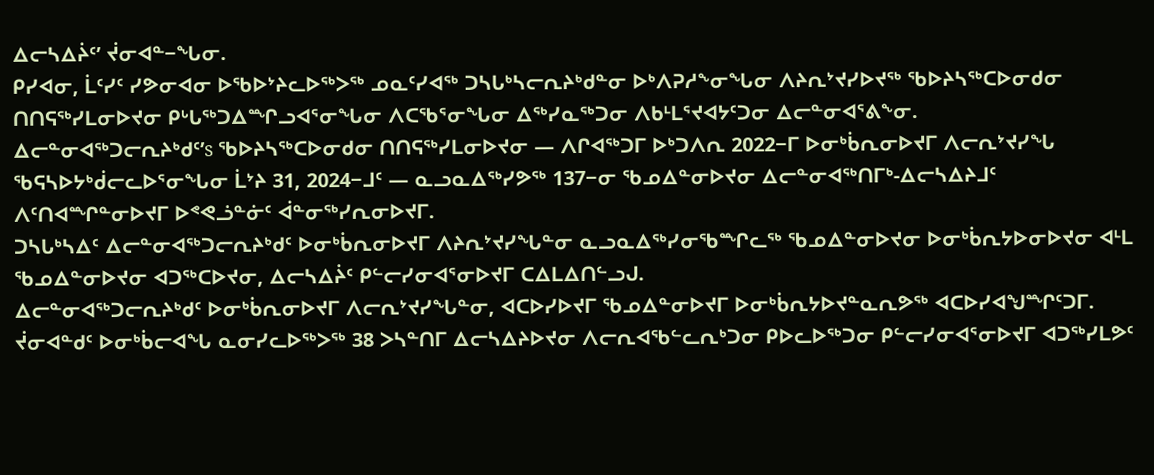ᐃᓕᓴᐃᔩᑦ’ ᔫᓂᐊᓐ−ᖓᓂ.
ᑭᓯᐊᓂ, ᒫᑦᓯᑦ ᓯᕗᓂᐊᓂ ᐅᖃᐅᔾᔨᓚᐅᖅᐳᖅ ᓄᓇᑦᓯᐊᖅ ᑐᓴᒐᒃᓴᓕᕆᔨᒃᑯᓐᓂ ᐅᒃᐱᕈᓱᖕᓂᖓᓂ ᐱᔨᕆᔾᔪᓯᐅᔪᖅ ᖃᐅᔨᓴᖅᑕᐅᓂᑯᓂ ᑎᑎᕋᖅᓯᒪᓂᐅᔪᓂ ᑭᒡᒐᖅᑐᐃᙱᓗᐊᕐᓂᖓᓂ ᐱᑕᖃᕐᓂᖓᓂ ᐃᖅᓯᓇᖅᑐᓂ ᐱᑲᒻᒪᕐᔪᐊᔭᑦᑐᓂ ᐃᓕᓐᓂᐊᕐᕕᖕᓂ.
ᐃᓕᓐᓂᐊᖅᑐᓕᕆᔨᒃᑯᑦ’s ᖃᐅᔨᓴᖅᑕᐅᓂᑯᓂ ᑎᑎᕋᖅᓯᒪᓂᐅᔪᓂ — ᐱᒋᐊᖅᑐᒥ ᐅᒃᑐᐱᕆ 2022−ᒥ ᐅᓂᒃᑳᕆᓂᐅᔪᒥ ᐱᓕᕆᔾᔪᓯᖓ ᖃᕋᓴᐅᔭᒃᑰᓕᓚᐅᕐᓂᖓᓂ ᒫᔾᔨ 31, 2024−ᒧᑦ — ᓇᓗᓇᐃᖅᓯᕗᖅ 137−ᓂ ᖃᓄᐃᓐᓂᐅᔪᓂ ᐃᓕᓐᓂᐊᖅᑎᒥᒃ-ᐃᓕᓴᐃᔨᒧᑦ ᐱᑦᑎᐊᙱᓐᓂᐅᔪᒥ ᐅᕝᕙᓘᓐᓃᑦ ᐋᓐᓂᖅᓯᕆᓂᐅᔪᒥ.
ᑐᓴᒐᒃᓴᐃᑦ ᐃᓕᓐᓂᐊᖅᑐᓕᕆᔨᒃᑯᑦ ᐅᓂᒃᑳᕆᓂᐅᔪᒥ ᐱᔨᕆᔾᔪᓯᖓᓐᓂ ᓇᓗᓇᐃᖅᓯᓂᖃᙱᓚᖅ ᖃᓄᐃᓐᓂᐅᔪᓂ ᐅᓂᒃᑳᕆᔭᐅᓂᐅᔪᓂ ᐊᒻᒪ ᖃᓄᐃᓐᓂᐅᔪᓂ ᐊᑐᖅᑕᐅᔪᓂ, ᐃᓕᓴᐃᔩᑦ ᑭᓪᓕᓯᓂᐊᕐᓂᐅᔪᒥ ᑕᐃᒪᐃᑎᓪᓗᒍ.
ᐃᓕᓐᓂᐊᖅᑐᓕᕆᔨᒃᑯᑦ ᐅᓂᒃᑳᕆᓂᐅᔪᒥ ᐱᓕᕆᔾᔪᓯᖓᓐᓂ, ᐊᑕᐅᓯᐅᔪᒥ ᖃᓄᐃᓐᓂᐅᔪᒥ ᐅᓂᒃᑳᕆᔭᐅᔪᓐᓇᕆᕗᖅ ᐊᑕᐅᓯᐊᖑᙱᑦᑐᒥ.
ᔫᓂᐊᓐᑯᑦ ᐅᓂᒃᑳᓕᐊᖓ ᓇᓂᓯᓚᐅᖅᐳᖅ 38 ᐳᓴᓐᑎᒥ ᐃᓕᓴᐃᔨᐅᔪᓂ ᐱᓕᕆᐊᖃᓪᓚᕆᒃᑐᓂ ᑭᐅᓚᐅᖅᑐᓂ ᑭᓪᓕᓯᓂᐊᕐᓂᐅᔪᒥ ᐊᑐᖅᓯᒪᕗᑦ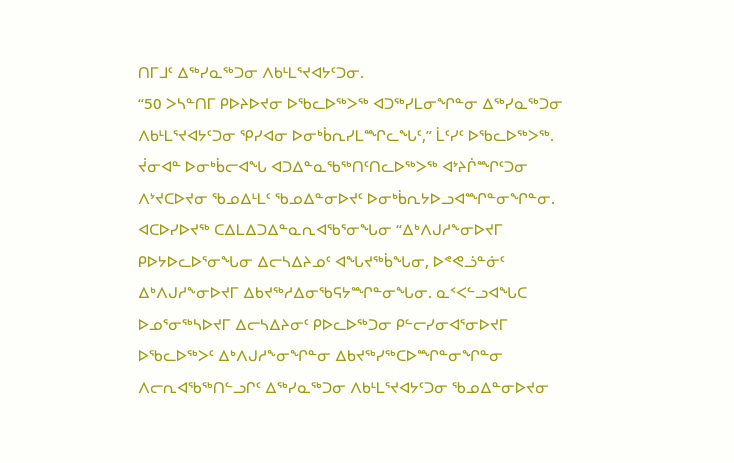ᑎᒥᒧᑦ ᐃᖅᓯᓇᖅᑐᓂ ᐱᑲᒻᒪᕐᔪᐊᔭᑦᑐᓂ.
“50 ᐳᓴᓐᑎᒥ ᑭᐅᔨᐅᔪᓂ ᐅᖃᓚᐅᖅᐳᖅ ᐊᑐᖅᓯᒪᓂᖏᓐᓂ ᐃᖅᓯᓇᖅᑐᓂ ᐱᑲᒻᒪᕐᔪᐊᔭᑦᑐᓂ ᕿᓯᐊᓂ ᐅᓂᒃᑳᕆᓯᒪᙱᓚᖓᑦ,” ᒫᑦᓯᑦ ᐅᖃᓚᐅᖅᐳᖅ.
ᔫᓂᐊᓐ ᐅᓂᒃᑳᓕᐊᖓ ᐊᑐᐃᓐᓇᖃᖅᑎᑦᑎᓚᐅᖅᐳᖅ ᐊᔾᔨᒌᙱᑦᑐᓂ ᐱᔾᔪᑕᐅᔪᓂ ᖃᓄᐃᒻᒪᑦ ᖃᓄᐃᓐᓂᐅᔪᑦ ᐅᓂᒃᑳᕆᔭᐅᓗᐊᙱᓐᓂᖏᓐᓂ.
ᐊᑕᐅᓯᐅᔪᖅ ᑕᐃᒪᐃᑐᐃᓐᓇᕆᐊᖃᕐᓂᖓᓂ “ᐃᒃᐱᒍᓱᖕᓂᐅᔪᒥ ᑭᐅᔭᐅᓚᐅᕐᓂᖓᓂ ᐃᓕᓴᐃᔨᓄᑦ ᐊᖓᔪᖅᑳᖓᓂ, ᐅᕝᕙᓘᓐᓃᑦ ᐃᒃᐱᒍᓱᖕᓂᐅᔪᒥ ᐃᑲᔪᖅᓱᐃᓂᖃᕋᔭᙱᓐᓂᖓᓂ. ᓇᑉᐸᓪᓗᐊᖓᑕ ᐅᓄᕐᓂᖅᓴᐅᔪᒥ ᐃᓕᓴᐃᔨᓂᑦ ᑭᐅᓚᐅᖅᑐᓂ ᑭᓪᓕᓯᓂᐊᕐᓂᐅᔪᒥ ᐅᖃᓚᐅᖅᐳᑦ ᐃᒃᐱᒍᓱᖕᓂᖏᓐᓂ ᐃᑲᔪᖅᓯᖅᑕᐅᙱᓐᓂᖏᓐᓂ ᐱᓕᕆᐊᖃᖅᑎᓪᓗᒋᑦ ᐃᖅᓯᓇᖅᑐᓂ ᐱᑲᒻᒪᕐᔪᐊᔭᑦᑐᓂ ᖃᓄᐃᓐᓂᐅᔪᓂ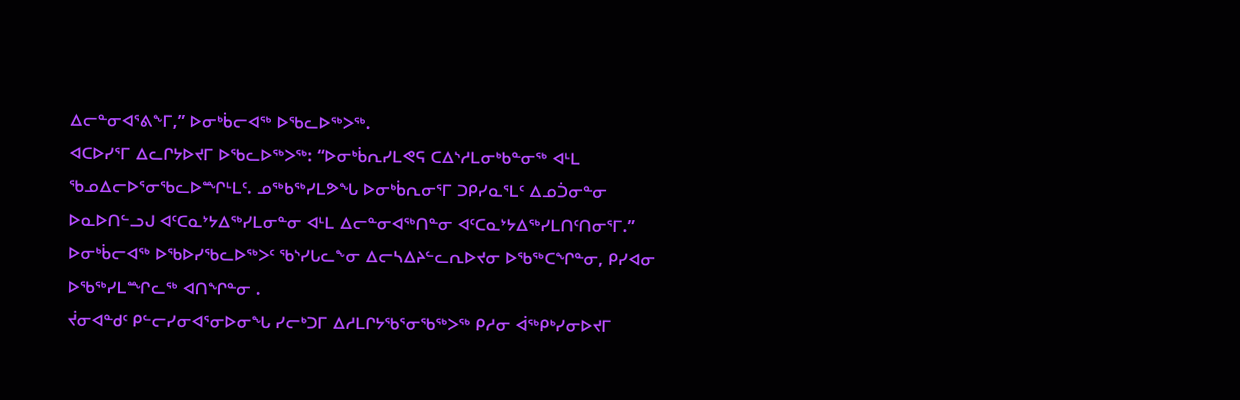ᐃᓕᓐᓂᐊᕐᕕᖕᒥ,” ᐅᓂᒃᑳᓕᐊᖅ ᐅᖃᓚᐅᖅᐳᖅ.
ᐊᑕᐅᓯᕐᒥ ᐃᓚᒋᔭᐅᔪᒥ ᐅᖃᓚᐅᖅᐳᖅ: “ᐅᓂᒃᑳᕆᓯᒪᕙᕋ ᑕᐃᔅᓱᒪᓂᒃᑲᓐᓂᖅ ᐊᒻᒪ ᖃᓄᐃᓕᐅᕐᓂᖃᓚᐅᙱᒻᒪᑦ. ᓄᖅᑲᖅᓯᒪᕗᖓ ᐅᓂᒃᑳᕆᓂᕐᒥ ᑐᑭᓯᓇᕐᒪᑦ ᐃᓄᑑᓂᓐᓂ ᐅᓇᐅᑎᓪᓗᒍ ᐊᑦᑕᓇᔾᔭᐃᖅᓯᒪᓂᓐᓂ ᐊᒻᒪ ᐃᓕᓐᓂᐊᖅᑎᓐᓂ ᐊᑦᑕᓇᔾᔭᐃᖅᓯᒪᑎᑦᑎᓂᕐᒥ.”
ᐅᓂᒃᑳᓕᐊᖅ ᐅᖃᐅᓯᖃᓚᐅᖅᐳᑦ ᖃᔅᓯᒐᓚᖕᓂ ᐃᓕᓴᐃᔨᓪᓚᕆᐅᔪᓂ ᐅᖃᖅᑕᖏᓐᓂ, ᑭᓯᐊᓂ ᐅᖃᖅᓯᒪᙱᓚᖅ ᐊᑎᖏᓐᓂ .
ᔫᓂᐊᓐᑯᑦ ᑭᓪᓕᓯᓂᐊᕐᓂᐅᓂᖓ ᓯᓕᒃᑐᒥ ᐃᓱᒪᒋᔭᖃᕐᓂᖃᖅᐳᖅ ᑭᓱᓂ ᐋᖅᑭᒃᓯᓂᐅᔪᒥ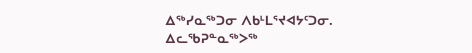ᐃᖅᓯᓇᖅᑐᓂ ᐱᑲᒻᒪᕐᔪᐊᔭᑦᑐᓂ.
ᐃᓚᖃᕈᓐᓇᖅᐳᖅ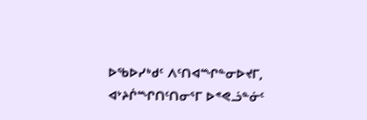ᐅᖃᐅᓯᒃᑯᑦ ᐱᑦᑎᐊᙱᓐᓂᐅᔪᒥ, ᐊᔾᔨᒌᙱᑎᑦᑎᓂᕐᒥ ᐅᕝᕙᓘᓐᓃᑦ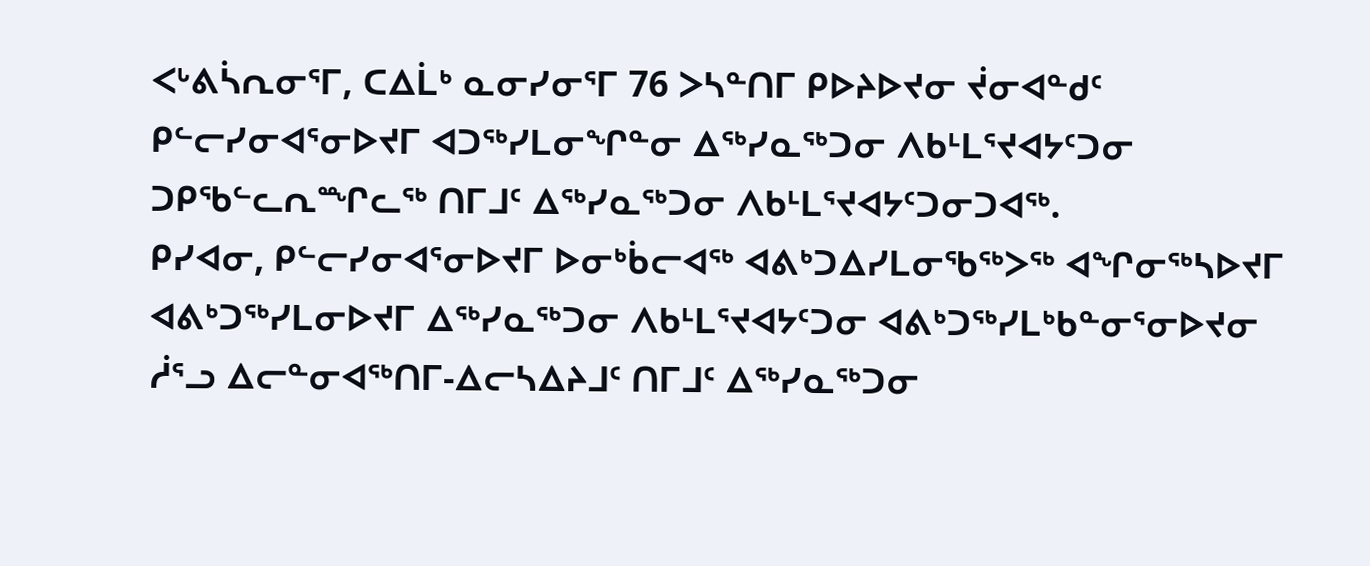ᐸᒡᕕᓵᕆᓂᕐᒥ, ᑕᐃᒫᒃ ᓇᓂᓯᓂᕐᒥ 76 ᐳᓴᓐᑎᒥ ᑭᐅᔨᐅᔪᓂ ᔫᓂᐊᓐᑯᑦ ᑭᓪᓕᓯᓂᐊᕐᓂᐅᔪᒥ ᐊᑐᖅᓯᒪᓂᖏᓐᓂ ᐃᖅᓯᓇᖅᑐᓂ ᐱᑲᒻᒪᕐᔪᐊᔭᑦᑐᓂ ᑐᑭᖃᓪᓚᕆᙱᓚᖅ ᑎᒥᒧᑦ ᐃᖅᓯᓇᖅᑐᓂ ᐱᑲᒻᒪᕐᔪᐊᔭᑦᑐᓂᑐᐊᖅ.
ᑭᓯᐊᓂ, ᑭᓪᓕᓯᓂᐊᕐᓂᐅᔪᒥ ᐅᓂᒃᑳᓕᐊᖅ ᐊᕕᒃᑐᐃᓯᒪᓂᖃᖅᐳᖅ ᐊᖏᓂᖅᓴᐅᔪᒥ ᐊᕕᒃᑐᖅᓯᒪᓂᐅᔪᒥ ᐃᖅᓯᓇᖅᑐᓂ ᐱᑲᒻᒪᕐᔪᐊᔭᑦᑐᓂ ᐊᕕᒃᑐᖅᓯᒪᒃᑲᓐᓂᕐᓂᐅᔪᓂ ᓲᕐᓗ ᐃᓕᓐᓂᐊᖅᑎᒥ-ᐃᓕᓴᐃᔨᒧᑦ ᑎᒥᒧᑦ ᐃᖅᓯᓇᖅᑐᓂ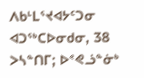ᐱᑲᒻᒪᕐᔪᐊᔭᑦᑐᓂ ᐊᑐᖅᑕᐅᓂᑯᓂ, 38 ᐳᓴᓐᑎᒥ; ᐅᕝᕙᓘᓐᓃᒃ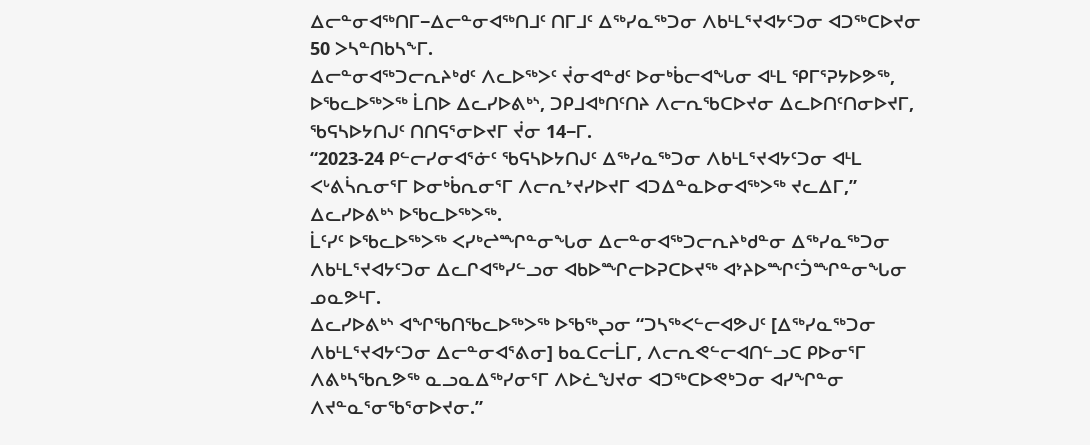ᐃᓕᓐᓂᐊᖅᑎᒥ−ᐃᓕᓐᓂᐊᖅᑎᒧᑦ ᑎᒥᒧᑦ ᐃᖅᓯᓇᖅᑐᓂ ᐱᑲᒻᒪᕐᔪᐊᔭᑦᑐᓂ ᐊᑐᖅᑕᐅᔪᓂ 50 ᐳᓴᓐᑎᑲᓴᖕᒥ.
ᐃᓕᓐᓂᐊᖅᑐᓕᕆᔨᒃᑯᑦ ᐱᓚᐅᖅᐳᑦ ᔫᓂᐊᓐᑯᑦ ᐅᓂᒃᑳᓕᐊᖓᓂ ᐊᒻᒪ ᕿᒥᕐᕈᔭᐅᕗᖅ, ᐅᖃᓚᐅᖅᐳᖅ ᒫᑎᐅ ᐃᓚᓯᐅᕕᒃᔅ, ᑐᑭᒧᐊᒃᑎᑦᑎᔨ ᐱᓕᕆᖃᑕᐅᔪᓂ ᐃᓚᐅᑎᑦᑎᓂᐅᔪᒥ, ᖃᕋᓴᐅᔭᑎᒍᑦ ᑎᑎᕋᕐᓂᐅᔪᒥ ᔫᓂ 14−ᒥ.
“2023-24 ᑭᓪᓕᓯᓂᐊᕐᓃᑦ ᖃᕋᓴᐅᔭᑎᒍᑦ ᐃᖅᓯᓇᖅᑐᓂ ᐱᑲᒻᒪᕐᔪᐊᔭᑦᑐᓂ ᐊᒻᒪ ᐸᒡᕕᓵᕆᓂᕐᒥ ᐅᓂᒃᑳᕆᓂᕐᒥ ᐱᓕᕆᔾᔪᓯᐅᔪᒥ ᐊᑐᐃᓐᓇᐅᓂᐊᖅᐳᖅ ᔪᓚᐃᒥ,” ᐃᓚᓯᐅᕕᒃᔅ ᐅᖃᓚᐅᖅᐳᖅ.
ᒫᑦᓯᑦ ᐅᖃᓚᐅᖅᐳᖅ ᐸᓯᒃᖠᙱᓐᓂᖓᓂ ᐃᓕᓐᓂᐊᖅᑐᓕᕆᔨᒃᑯᓐᓂ ᐃᖅᓯᓇᖅᑐᓂ ᐱᑲᒻᒪᕐᔪᐊᔭᑦᑐᓂ ᐃᓚᒋᐊᖅᓯᓪᓗᓂ ᐊᑲᐅᙱᓕᐅᕈᑕᐅᔪᖅ ᐊᔾᔨᐅᙱᑦᑑᙱᓐᓂᖓᓂ ᓄᓇᕗᒻᒥ.
ᐃᓚᓯᐅᕕᒃᔅ ᐊᖏᖃᑎᖃᓚᐅᖅᐳᖅ ᐅᖃᖅᖢᓂ “ᑐᓴᖅᐸᓪᓕᐊᕗᒍᑦ [ᐃᖅᓯᓇᖅᑐᓂ ᐱᑲᒻᒪᕐᔪᐊᔭᑦᑐᓂ ᐃᓕᓐᓂᐊᕐᕕᓂ] ᑲᓇᑕᓕᒫᒥ, ᐱᓕᕆᕙᓪᓕᐊᑎᓪᓗᑕ ᑭᐅᓂᕐᒥ ᐱᕕᒃᓴᖃᕆᕗᖅ ᓇᓗᓇᐃᖅᓯᓂᕐᒥ ᐱᐅᓛᖑᔪᓂ ᐊᑐᖅᑕᐅᕙᒃᑐᓂ ᐊᓯᖏᓐᓂ ᐱᔪᓐᓇᕐᓂᖃᕐᓂᐅᔪᓂ.”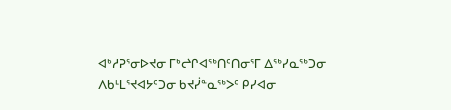ᐊᒃᓱᕈᕐᓂᐅᔪᓂ ᒥᒃᖠᒋᐊᖅᑎᑦᑎᓂᕐᒥ ᐃᖅᓯᓇᖅᑐᓂ ᐱᑲᒻᒪᕐᔪᐊᔭᑦᑐᓂ ᑲᔪᓰᓐᓇᖅᐳᑦ ᑭᓯᐊᓂ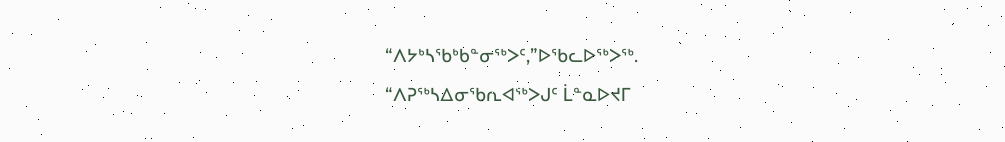“ᐱᔭᒃᓴᖃᒃᑲᓐᓂᖅᐳᑦ,”ᐅᖃᓚᐅᖅᐳᖅ.
“ᐱᕈᖅᓴᐃᓂᖃᕆᐊᖅᐳᒍᑦ ᒫᓐᓇᐅᔪᒥ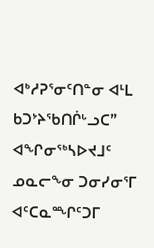ᐊᒃᓱᕈᕐᓂᑦᑎᓐᓂ ᐊᒻᒪ ᑲᑐᔾᔨᖃᑎᒌᒡᓗᑕ” ᐊᖏᓂᖅᓴᐅᔪᒧᑦ ᓄᓇᓕᖕᓂ ᑐᓂᓯᓂᕐᒥ ᐊᑦᑕᓇᙱᑦᑐᒥ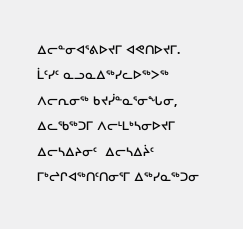ᐃᓕᓐᓂᐊᕐᕕᐅᔪᒥ ᐊᕙᑎᐅᔪᒥ.
ᒫᑦᓯᑦ ᓇᓗᓇᐃᖅᓯᓚᐅᖅᐳᖅ ᐱᓕᕆᓂᖅ ᑲᔪᓰᓐᓇᕐᓂᖓᓂ, ᐃᓚᖃᖅᑐᒥ ᐱᓕᒻᒪᒃᓴᓂᐅᔪᒥ ᐃᓕᓴᐃᔨᓂᑦ  ᐃᓕᓴᐃᔩᑦ ᒥᒃᖠᒋᐊᖅᑎᑦᑎᓂᕐᒥ ᐃᖅᓯᓇᖅᑐᓂ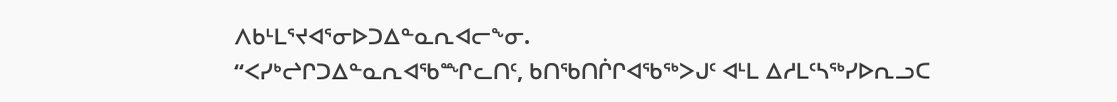ᐱᑲᒻᒪᕐᔪᐊᕐᓂᐅᑐᐃᓐᓇᕆᐊᓕᖕᓂ.
“ᐸᓯᒃᖠᒋᑐᐃᓐᓇᕆᐊᖃᙱᓚᑎᑦ, ᑲᑎᖃᑎᒌᒋᐊᖃᖅᐳᒍᑦ ᐊᒻᒪ ᐃᓱᒪᑦᓴᖅᓯᐅᕆᓗᑕ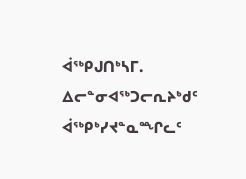ᐋᖅᑭᒍᑎᒃᓴᒥ. ᐃᓕᓐᓂᐊᖅᑐᓕᕆᔨᒃᑯᑦ ᐋᖅᑭᒃᓯᔪᓐᓇᙱᓚᑦ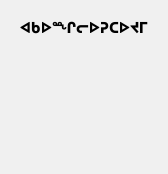ᐊᑲᐅᙱᓕᐅᕈᑕᐅᔪᒥ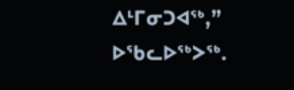ᐃᒻᒥᓂᑐᐊᖅ,” ᐅᖃᓚᐅᖅᐳᖅ.